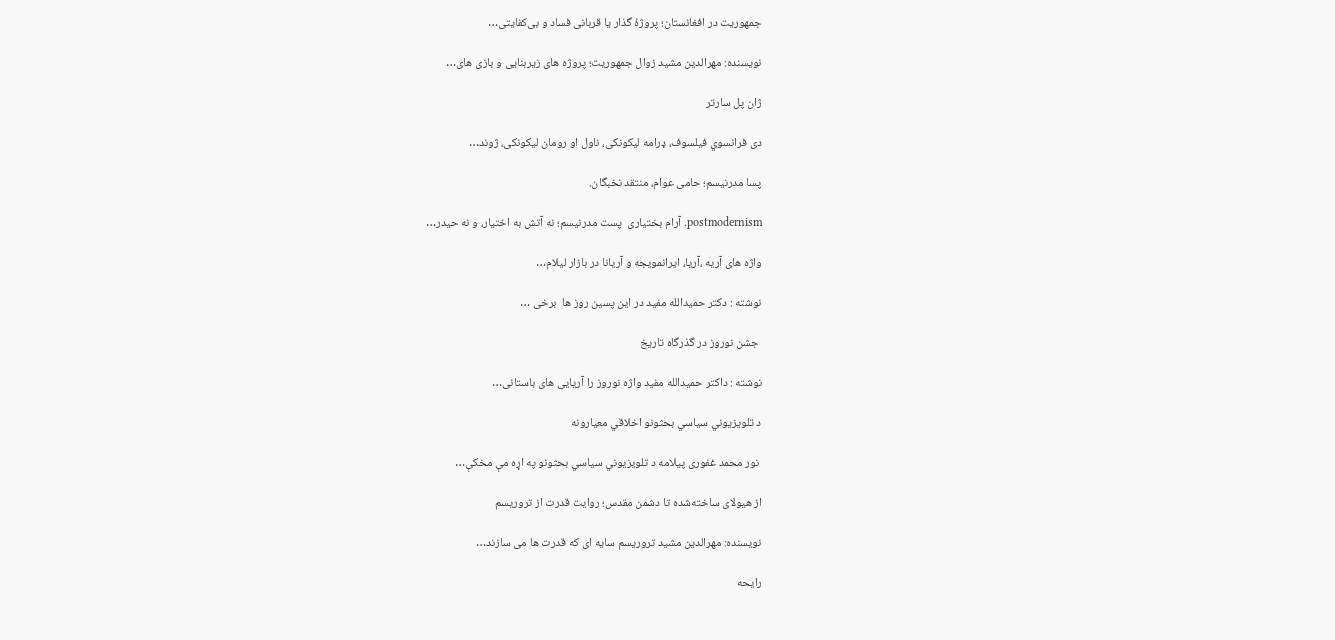جمهوریت در افغانستان؛ پروژهٔ گذار یا قربانی فساد و بی‌کفایتی…

نویسنده: مهرالدین مشید زوال جمهوریت؛ پروژه های زیربنایی و بازی های…

ژان پل سارتر

دی فرانسوي فیلسوف، ډرامه لیکونکی، ناول او رومان لیکونکی، ژوند…

پسا مدرنیسم؛ حامی عوام، منتقد نخبگان.

postmodernism. آرام بختیاری  پست مدرنیسم؛ نه آتش به اختیار، و نه حیدر…

واژه های آریه ،آریا، ایرانمویجه و آریانا در بازار لیلام…

نوشته : دکتر حمیدالله مفید در این پسین روز ها  برخی …

 جشن نوروز در گذرگاه تاریخ

نوشته : داکتر حمیدالله مفید واژه نوروز را آریایی های باستانی…

د تلویزیوني سیاسي بحثونو اخلاقي معیارونه

 نور محمد غفوری پیلامه د تلویزیوني سیاسي بحثونو په اړه مې مخکې…

از هیولای ساخته‌شده تا دشمن مقدس؛ روایت قدرت از تروریسم

نویسنده: مهرالدین مشید تروریسم سایه ای که قدرت ها می سازند…

رايحه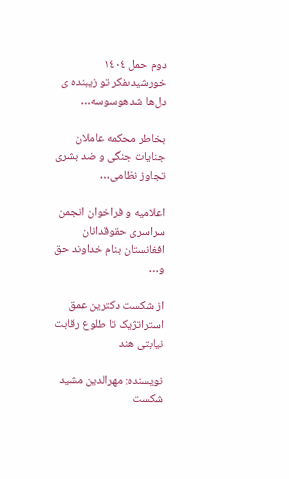دوم حمل ١٤٠٤ خورشيدىفکر تو زیبنده ‌‌‌‌‌‌ی دل‌ها شدهوسوسه…

بخاطر محکمه عاملان جنایات جنگی و ضد بشری تجاوز نظامی…

اعلامیه و فراخوان انجمن سراسری حقوقدانان افغانستان بنام خداوند حق و…

از شکست دکترین عمق استراتژیک تا طلوع رقابت نیابتی هند

نویسنده: مهرالدین مشید شکست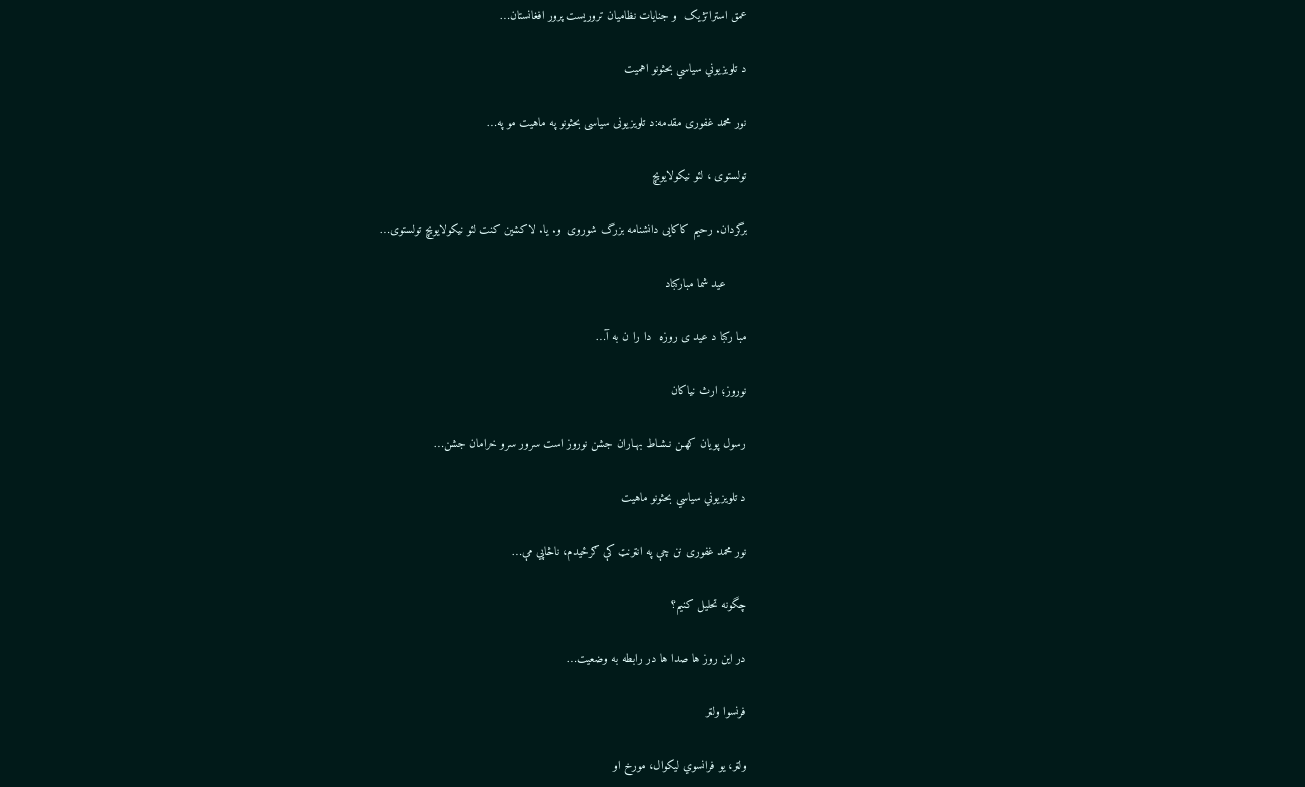عمق استراتژیک  و جنایات نظامیان تروریست پرور افغانستان…

د تلویزیوني سیاسي بحثونو اهمیت

نور محمد غفوری مقدمه:د تلویزیونی سیاسی بحثونو په ماهیت مو په…

تولستوی ، لئو نیکولایویچ

برگردان. رحیم کاکایی دانشنامه بزرگ شوروی  و. یا. لاکشین کنت لئو نیکولایویچ تولستوی…

      عید شما مبارکباد

مبا رکبا د عید ی روزه  دا را ن به آ…

نوروز؛ ارث نیاکان

رسول پویان کهـن نـشـاط بهـاران جشن نوروز است سرور سرو خرامان جشن…

د تلویزیوني سیاسي بحثونو ماهیت

نور محمد غفوری نن چې په انټرنټ کې ګرځیدم، ناڅاپي مې…

چگونه تحلیل کنیم؟

در این روز ها صدا ها در رابطه به وضعیت…

فرنسوا ولټر

ولټر، یو فرانسوي لیکوال، مورخ او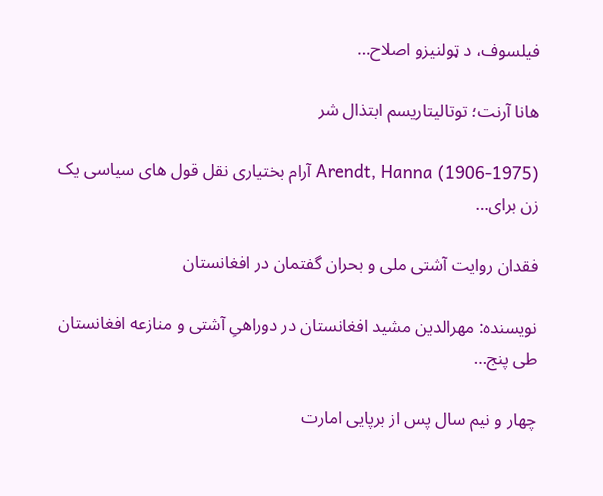فیلسوف، د ټولنیزو اصلاح…

هانا آرنت؛ توتالیتاریسم ابتذال شر

Arendt, Hanna (1906-1975) آرام بختیاری نقل قول های سیاسی یک زن برای…

فقدان روایت آشتی ملی و بحران گفتمان در افغانستان

نویسنده: مهرالدین مشید افغانستان در دوراهیِ آشتی و منازعه افغانستان طی پنج…

چهار و نیم سال پس از برپایی امارت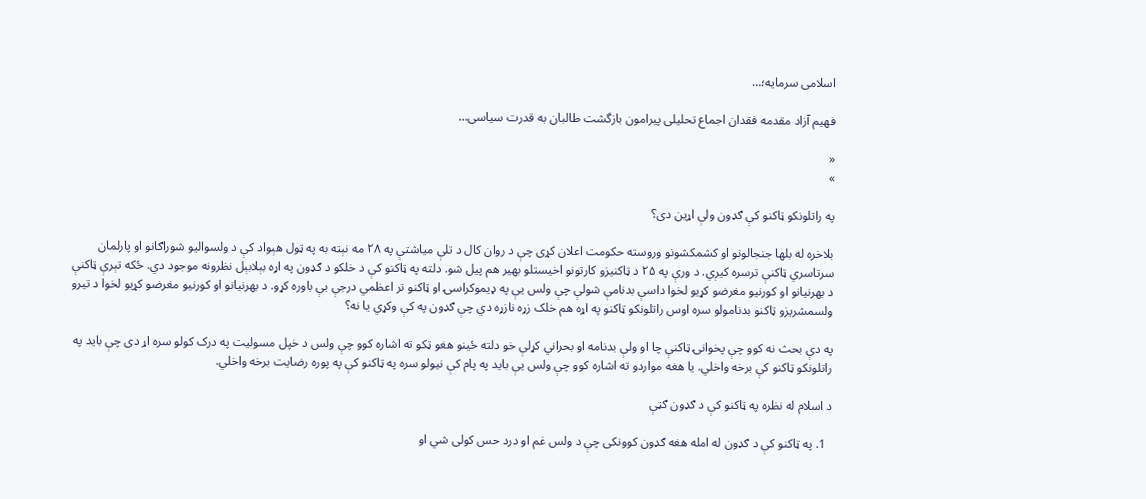اسلامی سرمایه؛…

فهیم آزاد مقدمه فقدان اجماع تحلیلی پیرامون بازگشت طالبان به قدرت سیاسی…

«
»

په راتلونکو ټاکنو کې ګډون ولې اړين دی؟

بلاخره له بلها جنجالونو او کشمکشونو وروسته حکومت اعلان کړی چې د روان کال د تلې مياشتې په ۲۸ مه نېته به په ټول هېواد کې د ولسواليو شوراګانو او پارلمان سرتاسري ټاکنې ترسره کيږي. د ورې په ۲۵ د ټاکنيزو کارتونو اخيستلو بهير هم پیل شو. دلته په ټاکنو کې د خلکو د ګډون په اړه بېلابېل نظرونه موجود دي. ځکه تېرې ټاکنې د بهرنيانو او کورنيو مغرضو کړيو لخوا داسې بدنامې شولې چې ولس يې په ډيموکراسۍ او ټاکنو تر اعظمي درجې بې باوره کړو. د بهرنيانو او کورنيو مغرضو کړيو لخوا د تيرو ولسمشريزو ټاکنو بدنامولو سره اوس راتلونکو ټاکنو په اړه هم خلک زړه نازړه دي چې ګډون په کې وکړي يا نه؟

په دې بحث نه کوو چې پخوانۍ ټاکنې چا او ولې بدنامه او بحراني کړلې خو دلته ځينو هغو ټکو ته اشاره کوو چې ولس د خپل مسوليت په درک کولو سره اړ دی چې بايد په راتلونکو ټاکنو کې برخه واخلي. يا هغه مواردو ته اشاره کوو چې ولس يې بايد په پام کې نيولو سره په ټاکنو کې په پوره رضايت برخه واخلي.

د اسلام له نظره په ټاکنو کې د ګډون ګټې

  1. په ټاکنو کې د ګډون له امله هغه ګډون کوونکی چې د ولس غم او درد حس کولی شي او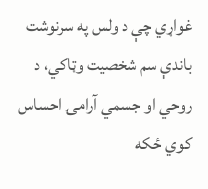غواړي چې د ولس په سرنوشت باندې سم شخصيت وټاکي، د روحي او جسمي آرامۍ احساس کوي ځکه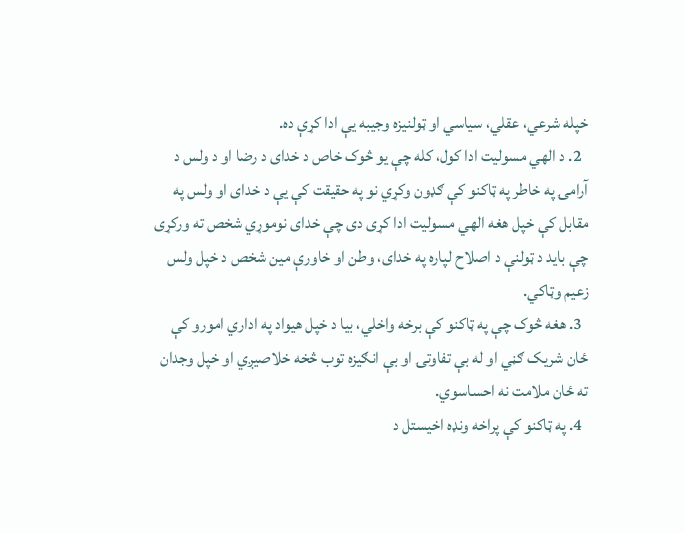خپله شرعي، عقلي، سياسي او ټولنيزه وجيبه يې ادا کړې ده.
  2. د الهي مسوليت ادا کول، کله چې يو څوک خاص د خدای د رضا او د ولس د آرامۍ په خاطر په ټاکنو کې ګډون وکړي نو په حقيقت کې يې د خدای او ولس په مقابل کې خپل هغه الهي مسوليت ادا کړی دی چې خدای نوموړي شخص ته ورکړی چې بايد د ټولنې د اصلاح لپاره په خدای، وطن او خاورې مين شخص د خپل ولس زعيم وټاکي.
  3. هغه څوک چې په ټاکنو کې برخه واخلي، بيا د خپل هيواد په اداري امورو کې ځان شريک ګڼي او له بې تفاوتۍ او بې انګيزه توب څخه خلاصيږي او خپل وجدان ته ځان ملامت نه احساسوي.
  4. په ټاکنو کې پراخه ونډه اخيستل د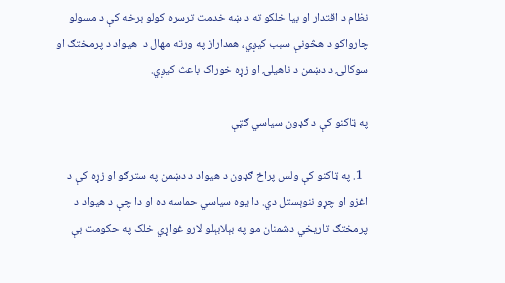نظام د اقتدار او بيا خلکو ته د ښه خدمت ترسره کولو برخه کې د مسولو چارواکو د هڅونې سبب کيږي، همداراز په ورته مهال د  هيواد د پرمختګ او سوکالۍ د دښمن د ناهيلۍ او زړه خوراک باعث کيږي.

په ټاکنو کې د ګډون سياسي ګټې

  1. په ټاکنو کې ولس پراخ ګډون د هيواد د دښمن په سترګو او زړه کې د اغزو او چړو ننوېستل دي. دا يوه سياسي حماسه ده او دا چې د هيواد د پرمختګ تاريخي دشمنان مو په بېلابېلو لارو غواړي خلک په حکومت بې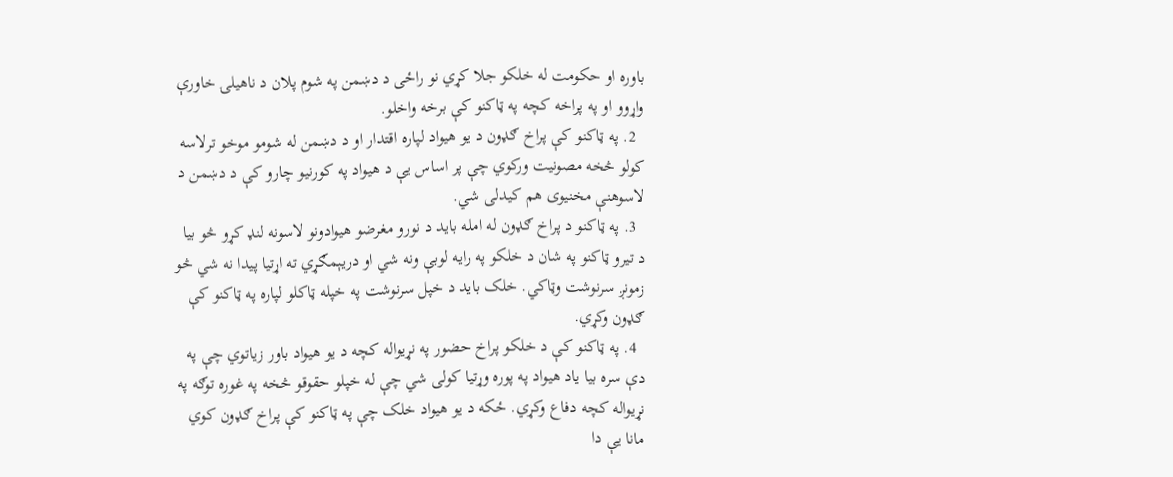باوره او حکومت له خلکو جلا کړي نو راځی د دښمن په شوم پلان د ناهيلۍ خاورې واړوو او په پراخه کچه په ټاکنو کې برخه واخلو.
  2. په ټاکنو کې پراخ ګډون د يو هيواد لپاره اقتدار او د دښمن له شومو موخو ترلاسه کولو څخه مصونيت ورکوي چې پر اساس يې د هيواد په کورنيو چارو کې د دښمن د لاسوهنې مخنيوی هم کيدلی شي.
  3. په ټاکنو د پراخ ګډون له امله بايد د نورو مغرضو هيوادونو لاسونه لنډ کړو څو بيا د تيرو ټاکنو په شان د خلکو په رايه لوبې ونه شي او دريېمګړي ته اړتيا پيدا نه شي څو زمونږ سرنوشت وټاکي. خلک بايد د خپل سرنوشت په خپله ټاکلو لپاره په ټاکنو کې ګډون وکړي.
  4. په ټاکنو کې د خلکو پراخ حضور په نړيواله کچه د يو هيواد باور زياتوي چې په دې سره بيا ياد هيواد په پوره وړتيا کولی شي چې له خپلو حقوقو څخه په غوره توګه په نړيواله کچه دفاع وکړي. ځکه د يو هيواد خلک چې په ټاکنو کې پراخ ګډون کوي مانا يې دا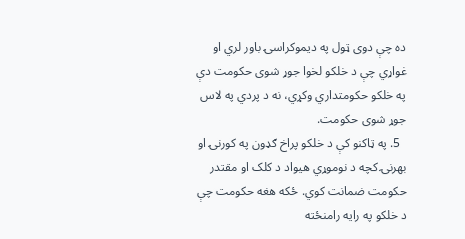ده چې دوی ټول په ديموکراسۍ باور لري او غواړي چې د خلکو لخوا جوړ شوی حکومت دې په خلکو حکومتداري وکړي، نه د پردي په لاس جوړ شوی حکومت.
  5. په ټاکنو کې د خلکو پراخ ګډون په کورنۍ او بهرنۍ کچه د نوموړي هيواد د کلک او مقتدر حکومت ضمانت کوي. ځکه هغه حکومت چې د خلکو په رايه رامنځته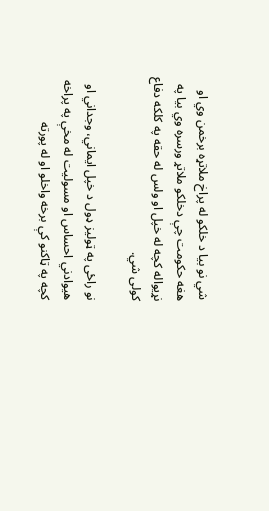شي نو بيا د خلکو له پراخ ملاتړه برخمن وي او هغه حکومت چې دخلکو ملاتړ ورسره وي بيا په نړيواله کچه له خپل او ولس له حقه په کلکه دفاع کولی شي.

نو راځی په ټوليز ډول د خپل ایماني، وجداني او هيوادني احساس او مسوليت له مخې په پراخه کچه په ټاکنو کې برخه واخلو او له پورته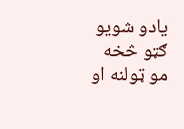يادو شويو ګټو څخه مو ټولنه او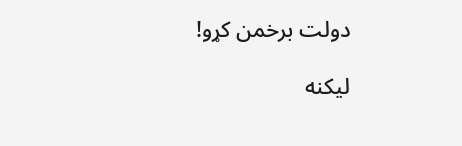دولت برخمن کړو!

لیکنه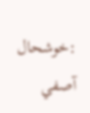:خوشحال آصفي